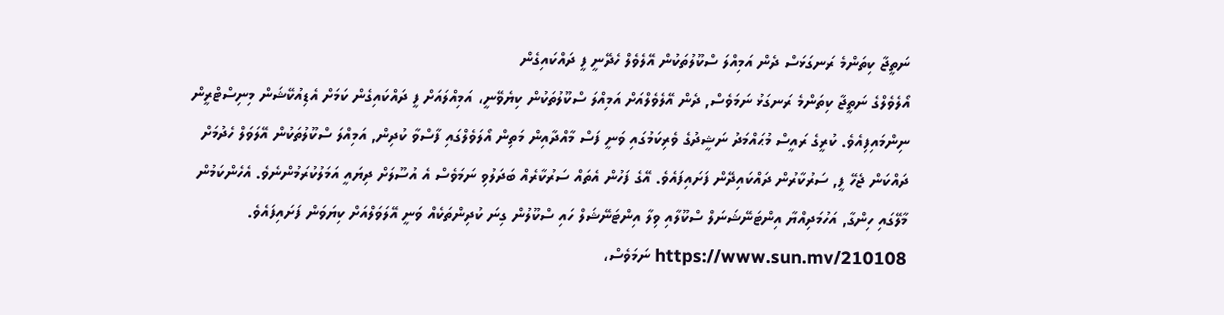ނަތީޖާ ކިތަންމެ ރަނގަޅަސް ދެން އަމިއްލަ ސްކޫލުތަކުން އޭލެވެލް ހެދޭނީ ފީ ދައްކައިގެން
އޯލެވެލްގެ ނަތީޖާ ކިތަންމެ ރަނގަޅު ނަމަވެސް, ދެން އޭލެވެލްއަށް އަމިއްލަ ސްކޫލުތަކުން ކިޔެވޭނީ، އަމިއްލައަށް ފީ ދައްކައިގެން ކަމަށް އެޑިއުކޭޝަން މިނިސްޓްރީން ނިންމައިފިއެވެ. ކުރީގެ ރައީސް މުޙައްމަދު ނަޝީދުގެ ވެރިކަމުގައި ވަނީ ފަސް މާއްދާއިން މަތިން އޯލަވެލްގައި ފާސްވާ ކުދިން, އަމިއްލަ ސްކޫލުތަކުން އޭލަވަލް ހެދުމަށް ދައްކަން ޖެހޭ ފީ, ސަރުކާރުން ދައްކައިދޭން ފަށައިފައެވެ. އޭގެ ފަހުން އެތައް ސަރުކާރެއް ބަދަލުވި ނަމަވެސް އެ އުސޫލަށް ދިޔައީ އަމަލުކުރަމުންނެވެ. އެހެންކަމުން މާލޭގައި ހިންގާ, އަހުމަދިއްޔާ އިންޓަނޭޝަނަލް ސްކޫލާއި ވިލާ އިންޓަނޭޝަލް ހައި ސްކޫލުން ގިނަ ކުދިންތަކެއް ވަނީ އޭލަވަލްއަށް ކިޔަވަން ފަށައިފައެވެ. https://www.sun.mv/210108 ނަމަވެސް،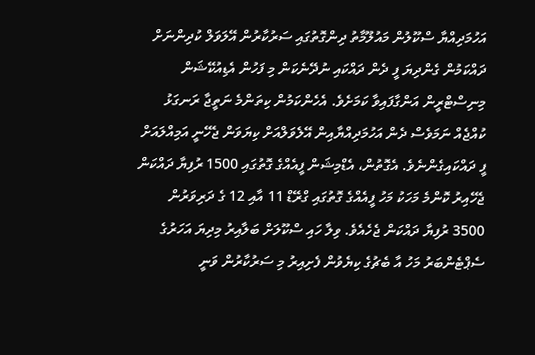އަހުމަދިއްޔާ ސްކޫލުން މައުލޫމާތު ދިންގޮތުގައި ސަރުކާރުން އޭލަވަލް ކުދިންނަށް ދައްކަމުން ގެންދިޔަ ފީ ދެން ދައްކައި ނުދޭނެކަން މި ފަހުން އެޑިއުކޭޝަން މިނިސްޓްރީން އަންގާފައިވާ ކަމަށެވެ. އެހެންކަމުން ކިތަންމެ ނަތީޖާ ރަނގަޅު ކުއްޖެއް ނަމަވެސް ދެން އަހުމަދިއްޔާއިން އޭލެވަލްއަށް ކިޔަވަން ޖެހޭނީ އަމިއްލައަށް ފީ ދައްކައިގެންނެވެ. އެގޮތުން، އެޑްމިޝަން ފީއެއްގެ ގޮތުގައި 1500 ރުފިޔާ ދައްކަން ޖެހޭއިރު ކޮންމެ މަހަކު މަހު ފީއެއްގެ ގޮތުގައި ގްރޭޑް 11 އާއި 12 ގެ ދަރިވަރުން 3500 ރުފިޔާ ދައްކަން ޖެހެއެވެ. ވިލާ ހައި ސްކޫލަށް ބަލާއިރު މިދިޔަ އަހަރުގެ ސެޕްޓެންބަރު މަހު އާ ބެޗުގެ ކިޔެވުން ފެށިއިރު މި ސަރުކާރުން ވަނީ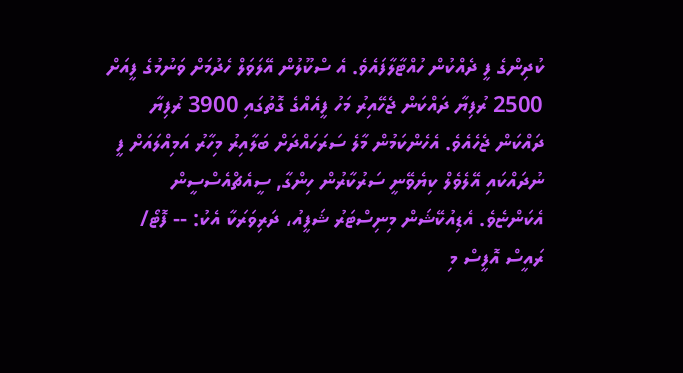ކުދިންގެ ފީ ދެއްކުން ހުއްޓާލާފައެވެ. އެ ސްކޫލުން އޭލަވަލް ހެދުމަށް ވަނުމުގެ ފީއަށް 2500 ރުފިޔާ ދައްކަން ޖެހޭއިރު މަހު ފީއެއްގެ ގޮތުގައި 3900 ރުފިޔާ ދައްކަން ޖެހެއެވެ. އެހެންކަމުން މާލެ ސަރަހައްދަށް ބަލާއިރު މިހާރު އަމިއްލައަށް ފީ ނުދައްކައި އޭލެވެލް ކިޔެވޭނީ ސަރުކާރުން ހިންގާ, ސީއެޗްއެސްސީން އެކަންޏެވެ. އެޑިއުކޭޝަން މިނިސްޓަރު ޝަފީއު، ދަރިވަރަކާ އެކު: -- ފޮޓޯ/ ރައީސް އޮފީސް މި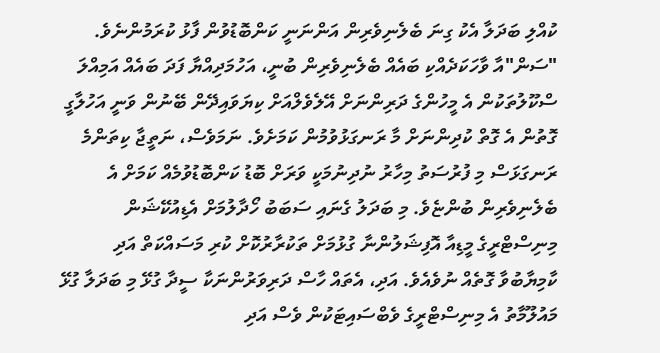ކުއްލި ބަދަލާ އެކު ގިނަ ބެލެނިވެރިން އަންނަނީ ކަންބޮޑުވުން ފާޅު ކުރަމުންނެވެ. "ސަން"އާ ވާހަކަދެއްކި ބައެއް ބެލެނިވެރިން ބުނީ، އަހުމަދިއްޔާ ފަދަ ބައެއް އަމިއްލަ ސްކޫލުތަކުން އެ މީހުންގެ ދަރިންނަށް އޭލެވެލްއަށް ކިޔަވައިދޭން ބޭނުން ވަނީ އަހުލާގީ ގޮތުން އެ ގޮތް ކުދިންނަށް މާ ރަނގަޅުވުމުން ކަމަށެވެ. ނަމަވެސް، ނަތީޖާ ކިތަންމެ ރަނގަޅަސް މި ފުރުސަތު މިހާރު ނުދިނުމަކީ ވަރަށް ބޮޑު ކަންބޮޑުވުމެއް ކަމަށް އެ ބެލެނިވެރިން ބުންޏެވެ. މި ބަދަލު ގެނައި ސަބަބު ހޯދާލުމަށް އެޑިއުކޭޝަން މިނިސްޓްރީގެ މީޑިއާ އޮފިޝަލުންނާ ގުޅުމަށް ތަކުރާރުކޮށް ކުރި މަސައްކަތް އަދި ކާމިޔާބުވާ ގޮތެއް ނުވެއެވެ. އަދި، އެތައް ހާސް ދަރިވަރުންނަކާ ސީދާ ގުޅޭ މި ބަދަލާ ގުޅޭ މައުލޫމާތު އެ މިނިސްޓްރީގެ ވެބްސައިޓަކުން ވެސް އަދި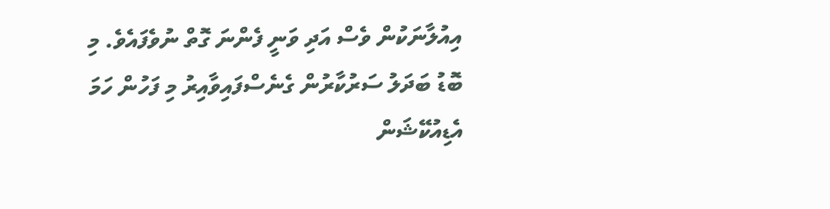އިއުލާނަކުން ވެސް އަދި ވަނީ ފެންނަ ގޮތް ނުވެފައެވެ. މި ބޮޑު ބަދަލު ސަރުކާރުން ގެނެސްފައިވާއިރު މި ފަހުން ހަމަ އެޑިއުކޭޝަން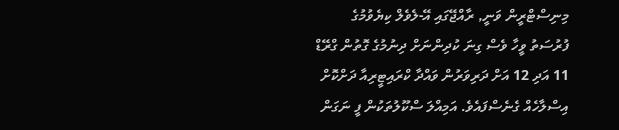މިނިސްޓްރީން ވަނީ, ރާއްޖޭގައި އޭ-ލެވެލް ކިޔެވުމުގެ ފުރުސަތު ވީހާ ވެސް ގިނަ ކުދިންނަށް ދިނުމުގެ ގޮތުން ގްރޭޑް 11 އަދި 12 އަށް ދަރިވަރުން ވައްދާ ކްރައިޓީރިއާ ދަށްކޮށް އިސްލާހެއް ގެނެސްފައެވެ. އަމިއްލަ ސްކޫލުތަކުން ފީ ނަގަން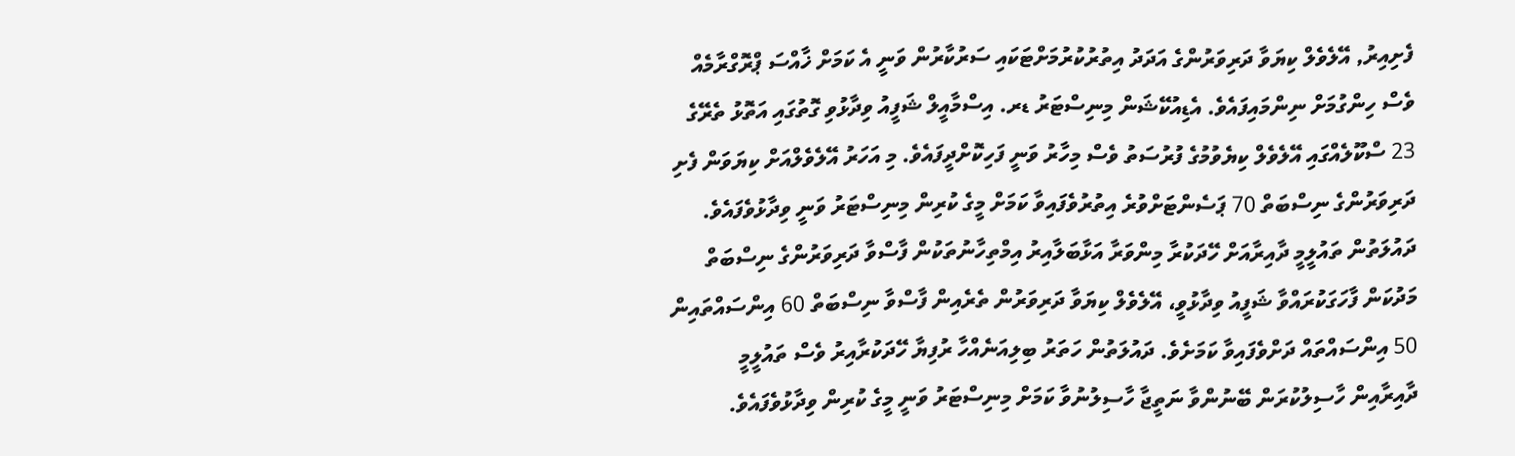ފެށިއިރު, އޭލެވެލް ކިޔަވާ ދަރިވަރުންގެ އަދަދު އިތުރުކުރުމަށްޓަކައި ސަރުކާރުން ވަނީ އެ ކަމަށް ޚާއްސަ ޕްރޮގްރާމެއް ވެސް ހިންގުމަށް ނިންމައިފައެވެ. އެޑިއުކޭޝަން މިނިސްޓަރު ޑރ. އިސްމާއީލް ޝަފީއު ވިދާޅުވި ގޮތުގައި އަތޮޅު ތެރޭގެ 23 ސްކޫލެއްގައި އޭލެވެލް ކިޔެވުމުގެ ފުރުސަތު ވެސް މިހާރު ވަނީ ފަހިކޮށްދީފައެވެ. މި އަހަރު އޭލެވެލްއަށް ކިޔަވަން ފެށި ދަރިވަރުންގެ ނިސްބަތް 70 ޕަސެންޓަށްވުރެ އިތުރުވެފައިވާ ކަމަށް މީގެ ކުރިން މިނިސްޓަރު ވަނީ ވިދާޅުވެފައެވެ. ދައުލަތުން ތައުލީމީ ދާއިރާއަށް ހޭދަކުރާ މިންވަރާ އަޅާބަލާއިރު އިމްތިހާނުތަކުން ފާސްވާ ދަރިވަރުންގެ ނިސްބަތް މަދުކަން ފާހަގަކުރައްވާ ޝަފީއު ވިދާޅުވީ، އޭލެވެލް ކިޔަވާ ދަރިވަރުން ތެރެއިން ފާސްވާ ނިސްބަތް 60 އިންސައްތައިން 50 އިންސައްތައް ދަށްވެފައިވާ ކަމަށެވެ. ދައުލަތުން ހަތަރު ބިލިއަނެއްހާ ރުފިޔާ ހޭދަކުރާއިރު ވެސް ތައުލީމީ ދާއިރާއިން ހާސިލުކުރަން ބޭނުންވާ ނަތީޖާ ހާސިލުނުވާ ކަމަށް މިނިސްޓަރު ވަނީ މީގެ ކުރިން ވިދާޅުވެފައެވެ.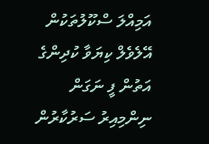އަމިއްލަ ސްކޫލުތަކުން އޭލެވެލް ކިޔަވާ ކުދިންގެ އަތުން ފީ ނަގަން ނިންމިއިރު ސަރުކާރުން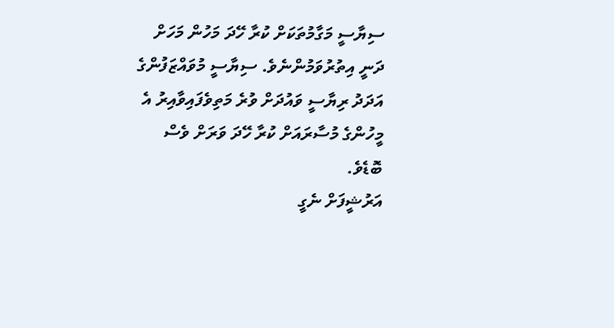ސިޔާސީ މަގާމުތަކަށް ކުރާ ހޭދަ މަހުން މަހަށް ދަނީ އިތުރުވަމުންނެވެ. ސިޔާސީ މުވައްޒަފުންގެ އަދަދު ރިޔާސީ ވައުދަށް ވުރެ މަތިވެފައިވާއިރު އެ މީހުންގެ މުސާރައަށް ކުރާ ހޭދަ ވަރަށް ވެސް ބޮޑެވެ.
އަރުޝީފަށް ނެގީ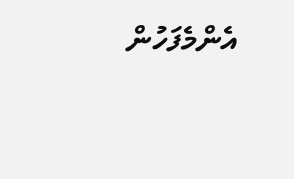އެންމެފަހުން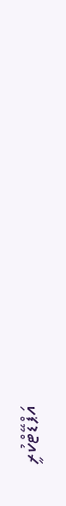އަޕްޑޭޓްކުރީ